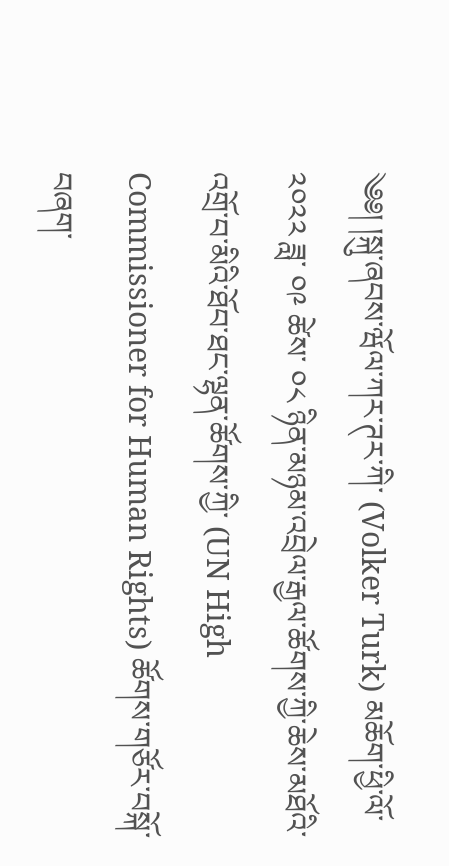༄༅། །སྐུ་ཞབས་ཝོལ་ཀར་ཊར་ཀི་ (Volker Turk) མཆོག་ཕྱི་ལོ་ ༢༠༢༢ ཟླ་ ༠༩ ཚེས་ ༠༨ ཉིན་མཉམ་འབྲེལ་རྒྱལ་ཚོགས་ཀྱི་ཆེས་མཐོའི་འགྲོ་བ་མིའི་ཐོབ་ཐང་ལྷན་ཚོགས་ཀྱི་ (UN High Commissioner for Human Rights) ཚོགས་གཙོར་བསྐོ་བཞག་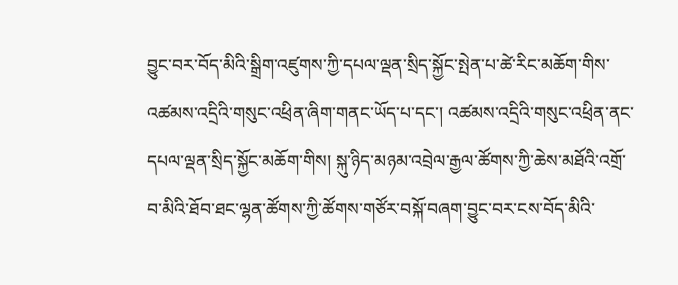བྱུང་བར་བོད་མིའི་སྒྲིག་འཛུགས་ཀྱི་དཔལ་ལྡན་སྲིད་སྐྱོང་སྤེན་པ་ཚེ་རིང་མཆོག་གིས་འཚམས་འདྲིའི་གསུང་འཕྲིན་ཞིག་གནང་ཡོད་པ་དང་། འཚམས་འདྲིའི་གསུང་འཕྲིན་ནང་དཔལ་ལྡན་སྲིད་སྐྱོང་མཆོག་གིས། སྐུ་ཉིད་མཉམ་འབྲེལ་རྒྱལ་ཚོགས་ཀྱི་ཆེས་མཐོའི་འགྲོ་བ་མིའི་ཐོབ་ཐང་ལྷན་ཚོགས་ཀྱི་ཚོགས་གཙོར་བསྐོ་བཞག་བྱུང་བར་ངས་བོད་མིའི་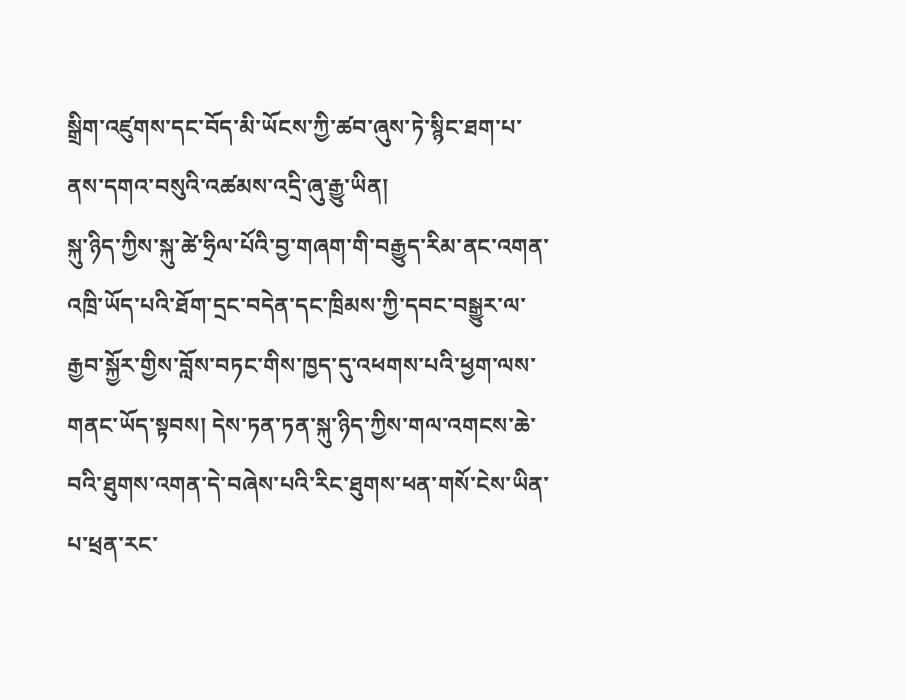སྒྲིག་འཛུགས་དང་བོད་མི་ཡོངས་ཀྱི་ཚབ་ཞུས་ཏེ་སྙིང་ཐག་པ་ནས་དགའ་བསུའི་འཚམས་འདྲི་ཞུ་རྒྱུ་ཡིན།
སྐུ་ཉིད་ཀྱིས་སྐུ་ཚེ་ཧྲིལ་པོའི་བྱ་གཞག་གི་བརྒྱུད་རིམ་ནང་འགན་འཁྲི་ཡོད་པའི་ཐོག་དྲང་བདེན་དང་ཁྲིམས་ཀྱི་དབང་བསྒྱུར་ལ་རྒྱབ་སྐྱོར་གྱིས་བློས་བཏང་གིས་ཁྱད་དུ་འཕགས་པའི་ཕྱག་ལས་གནང་ཡོད་སྟབས། དེས་ཏན་ཏན་སྐུ་ཉིད་ཀྱིས་གལ་འགངས་ཆེ་བའི་ཐུགས་འགན་དེ་བཞེས་པའི་རིང་ཐུགས་ཕན་གསོ་ངེས་ཡིན་པ་ཕྲན་རང་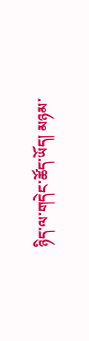ཉིད་ལ་གདེང་ཚོད་ཡོད། མཉམ་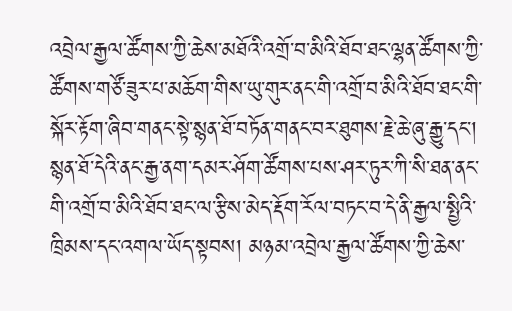འབྲེལ་རྒྱལ་ཚོགས་ཀྱི་ཆེས་མཐོའི་འགྲོ་བ་མིའི་ཐོབ་ཐང་ལྷན་ཚོགས་ཀྱི་ཚོགས་གཙོ་ཟུར་པ་མཆོག་གིས་ཡུ་གུར་ནང་གི་འགྲོ་བ་མིའི་ཐོབ་ཐང་གི་སྐོར་རྟོག་ཞིབ་གནང་སྟེ་སྙན་ཐོ་བཏོན་གནང་བར་ཐུགས་རྗེ་ཆེ་ཞུ་རྒྱུ་དང་། སྙན་ཐོ་དེའི་ནང་རྒྱ་ནག་དམར་ཤོག་ཚོགས་པས་ཤར་ཏུར་ཀི་སི་ཐན་ནང་གི་འགྲོ་བ་མིའི་ཐོབ་ཐང་ལ་རྩིས་མེད་རྡོག་རོལ་བཏང་བ་དེ་ནི་རྒྱལ་སྤྱིའི་ཁྲིམས་དང་འགལ་ཡོད་སྟབས། མཉམ་འབྲེལ་རྒྱལ་ཚོགས་ཀྱི་ཆེས་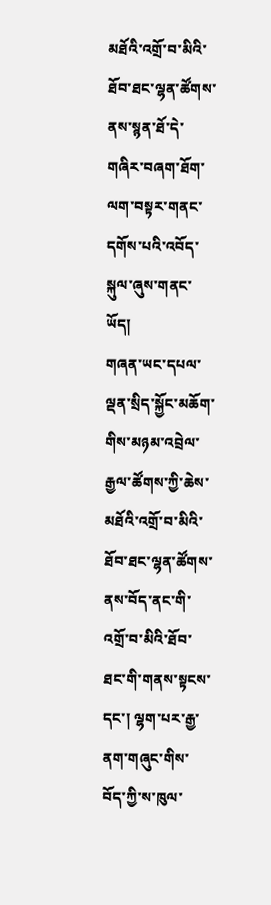མཐོའི་འགྲོ་བ་མིའི་ཐོབ་ཐང་ལྷན་ཚོགས་ནས་སྙན་ཐོ་དེ་གཞིར་བཞག་ཐོག་ལག་བསྟར་གནང་དགོས་པའི་འབོད་སྐུལ་ཞུས་གནང་ཡོད།
གཞན་ཡང་དཔལ་ལྡན་སྲིད་སྐྱོང་མཆོག་གིས་མཉམ་འབྲེལ་རྒྱལ་ཚོགས་ཀྱི་ཆེས་མཐོའི་འགྲོ་བ་མིའི་ཐོབ་ཐང་ལྷན་ཚོགས་ནས་བོད་ནང་གི་འགྲོ་བ་མིའི་ཐོབ་ཐང་གི་གནས་སྟངས་དང་། ལྷག་པར་རྒྱ་ནག་གཞུང་གིས་བོད་ཀྱི་ས་ཁུལ་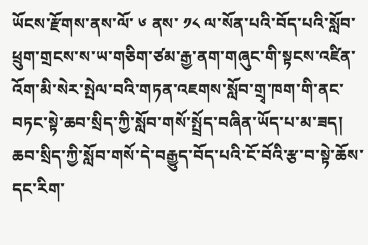ཡོངས་རྫོགས་ནས་ལོ་ ༦ ནས་ ༡༨ ལ་སོན་པའི་བོད་པའི་སློབ་ཕྲུག་གྲངས་ས་ཡ་གཅིག་ཙམ་རྒྱ་ནག་གཞུང་གི་སྟངས་འཛིན་འོག་མི་སེར་སྤེལ་བའི་གཏན་འཇགས་སློབ་གྲྭ་ཁག་གི་ནང་བཏང་སྟེ་ཆབ་སྲིད་ཀྱི་སློབ་གསོ་སྤྲོད་བཞིན་ཡོད་པ་མ་ཟད། ཆབ་སྲིད་ཀྱི་སློབ་གསོ་དེ་བརྒྱུད་བོད་པའི་ངོ་བོའི་རྩ་བ་སྟེ་ཆོས་དང་རིག་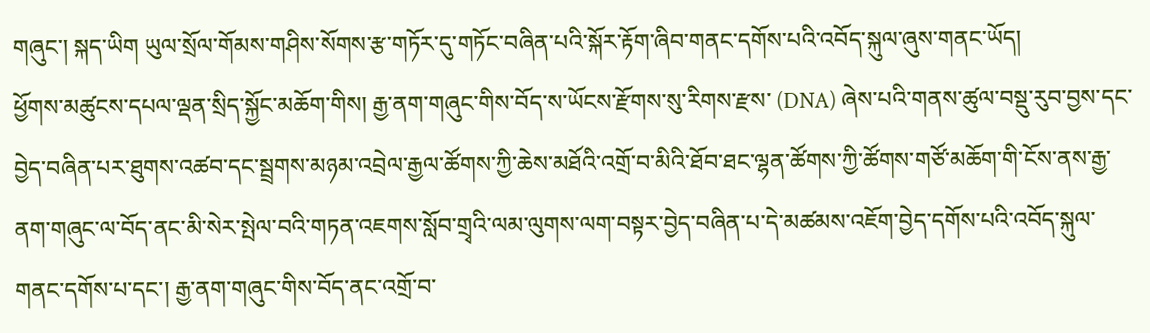གཞུང་། སྐད་ཡིག ཡུལ་སྲོལ་གོམས་གཤིས་སོགས་རྩ་གཏོར་དུ་གཏོང་བཞིན་པའི་སྐོར་རྟོག་ཞིབ་གནང་དགོས་པའི་འབོད་སྐུལ་ཞུས་གནང་ཡོད།
ཕྱོགས་མཚུངས་དཔལ་ལྡན་སྲིད་སྐྱོང་མཆོག་གིས། རྒྱ་ནག་གཞུང་གིས་བོད་ས་ཡོངས་རྫོགས་སུ་རིགས་རྫས་ (DNA) ཞེས་པའི་གནས་ཚུལ་བསྡུ་རུབ་བྱས་དང་བྱེད་བཞིན་པར་ཐུགས་འཚབ་དང་སྦྲགས་མཉམ་འབྲེལ་རྒྱལ་ཚོགས་ཀྱི་ཆེས་མཐོའི་འགྲོ་བ་མིའི་ཐོབ་ཐང་ལྷན་ཚོགས་ཀྱི་ཚོགས་གཙོ་མཆོག་གི་ངོས་ནས་རྒྱ་ནག་གཞུང་ལ་བོད་ནང་མི་སེར་སྤེལ་བའི་གཏན་འཇགས་སློབ་གྲྭའི་ལམ་ལུགས་ལག་བསྟར་བྱེད་བཞིན་པ་དེ་མཚམས་འཇོག་བྱེད་དགོས་པའི་འབོད་སྐུལ་གནང་དགོས་པ་དང་། རྒྱ་ནག་གཞུང་གིས་བོད་ནང་འགྲོ་བ་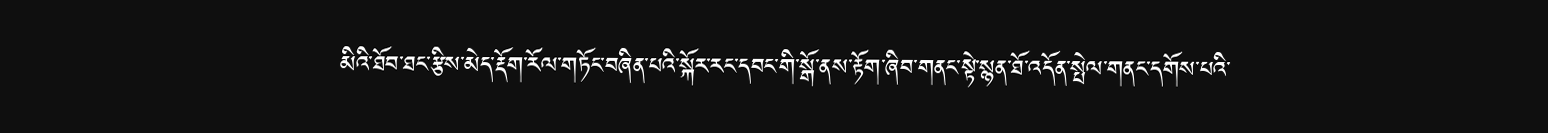མིའི་ཐོབ་ཐང་རྩིས་མེད་རྡོག་རོལ་གཏོང་བཞིན་པའི་སྐོར་རང་དབང་གི་སྒོ་ནས་རྟོག་ཞིབ་གནང་སྟེ་སྙན་ཐོ་འདོན་སྤེལ་གནང་དགོས་པའི་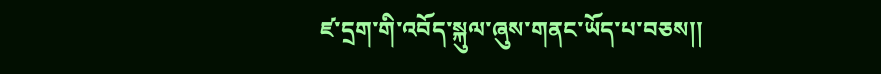ཛ་དྲག་གི་འབོད་སྐུལ་ཞུས་གནང་ཡོད་པ་བཅས།།